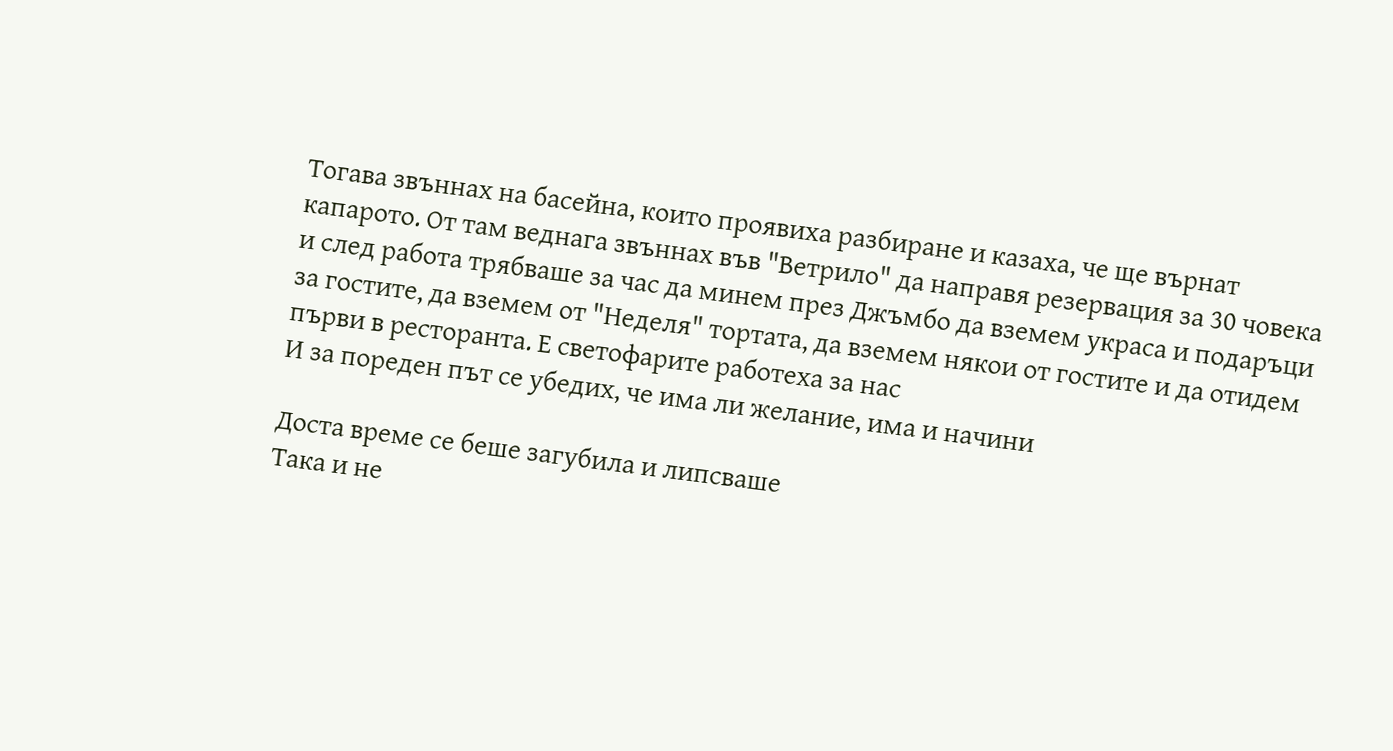Тогава звъннах на басейна, които проявиха разбиране и казаха, че ще върнат капарото. От там веднага звъннах във "Ветрило" да направя резервация за 30 човека и след работа трябваше за час да минем през Джъмбо да вземем украса и подаръци за гостите, да вземем от "Неделя" тортата, да вземем някои от гостите и да отидем първи в ресторанта. Е светофарите работеха за нас
И за пореден път се убедих, че има ли желание, има и начини

Доста време се беше загубила и липсваше
Така и не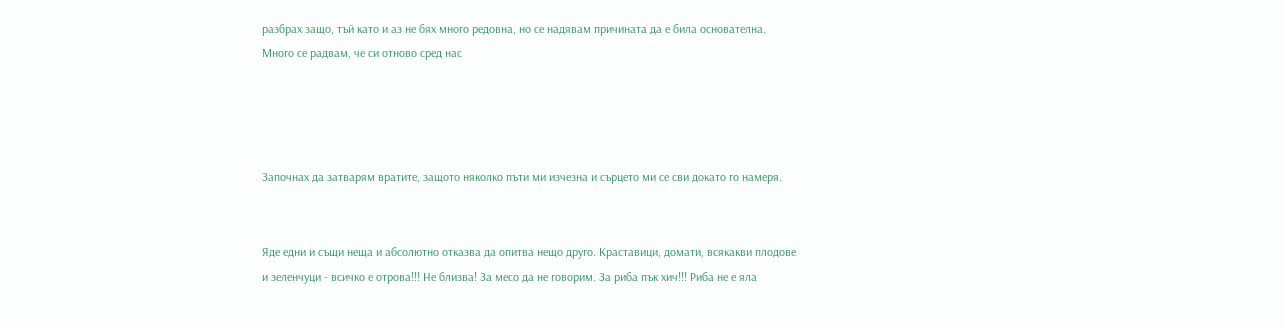разбрах защо, тъй като и аз не бях много редовна, но се надявам причината да е била основателна. Много се радвам, че си отново сред нас




Започнах да затварям вратите, защото няколко пъти ми изчезна и сърцето ми се сви докато го намеря.


Яде едни и същи неща и абсолютно отказва да опитва нещо друго. Краставици, домати, всякакви плодове и зеленчуци - всичко е отрова!!! Не близва! За месо да не говорим. За риба пък хич!!! Риба не е яла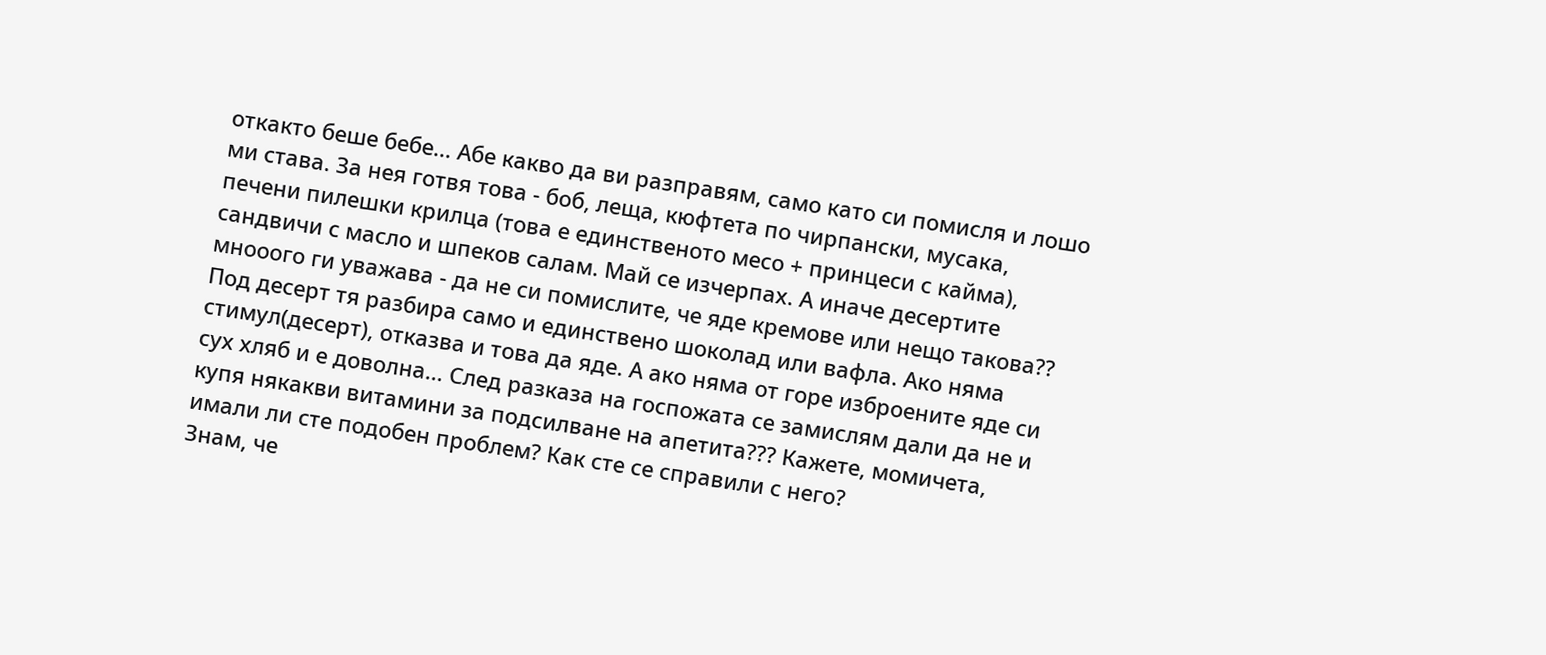откакто беше бебе... Абе какво да ви разправям, само като си помисля и лошо ми става. За нея готвя това - боб, леща, кюфтета по чирпански, мусака, печени пилешки крилца (това е единственото месо + принцеси с кайма), сандвичи с масло и шпеков салам. Май се изчерпах. А иначе десертите мнооого ги уважава - да не си помислите, че яде кремове или нещо такова?? Под десерт тя разбира само и единствено шоколад или вафла. Ако няма стимул(десерт), отказва и това да яде. А ако няма от горе изброените яде си сух хляб и е доволна... След разказа на госпожата се замислям дали да не и купя някакви витамини за подсилване на апетита??? Кажете, момичета, имали ли сте подобен проблем? Как сте се справили с него?
Знам, че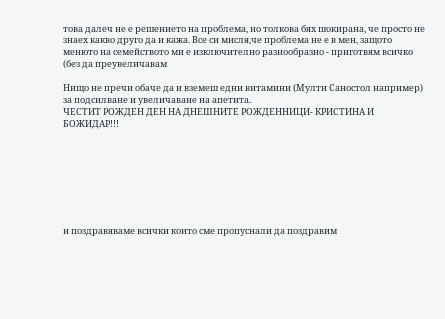това далеч не е решението на проблема, но толкова бях шокирана, че просто не знаех какво друго да и кажа. Все си мисля,че проблема не е в мен, защото менюто на семейството ми е изключително разнообразно - приготвям всичко (без да преувеличавам

Нищо не пречи обаче да и вземеш едни витамини (Мулти Саностол например) за подсилване и увеличаване на апетита.
ЧЕСТИТ РОЖДЕН ДЕН НА ДНЕШНИТЕ РОЖДЕННИЦИ- КРИСТИНА И БОЖИДАР!!!








и поздравяваме всички които сме пропуснали да поздравим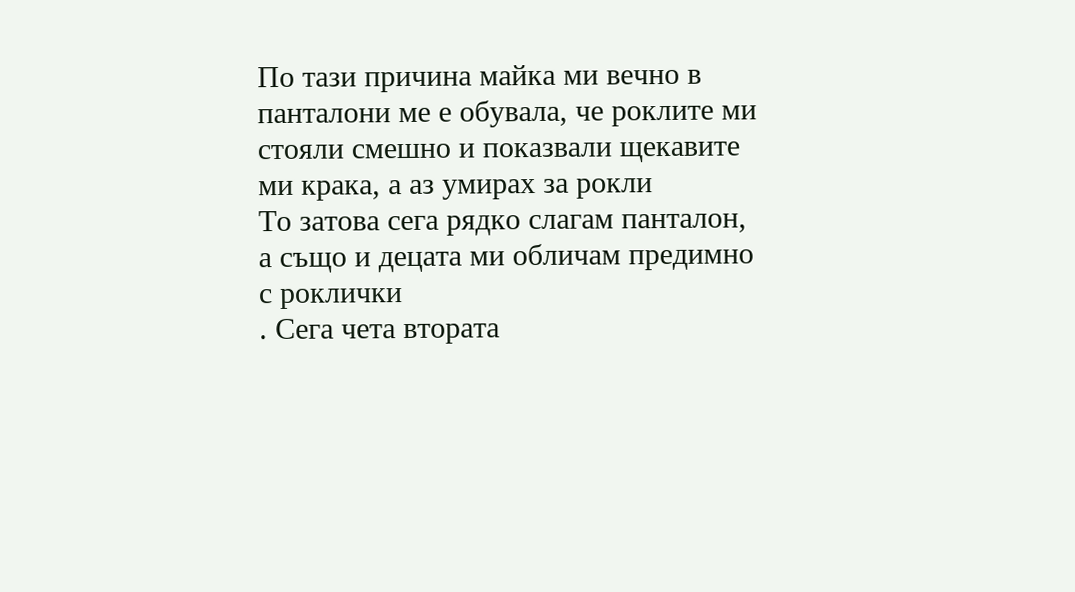По тази причина майка ми вечно в панталони ме е обувала, че роклите ми стояли смешно и показвали щекавите ми крака, а аз умирах за рокли
То затова сега рядко слагам панталон, а също и децата ми обличам предимно с роклички
. Сега чета втората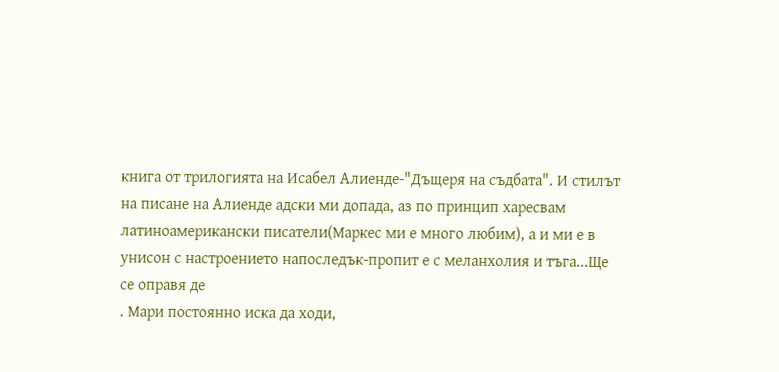книга от трилогията на Исабел Алиенде-"Дъщеря на съдбата". И стилът на писане на Алиенде адски ми допада, аз по принцип харесвам латиноамерикански писатели(Маркес ми е много любим), а и ми е в унисон с настроението напоследък-пропит е с меланхолия и тъга...Ще се оправя де
. Мари постоянно иска да ходи,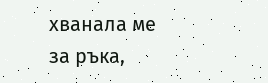хванала ме за ръка,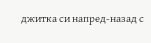джитка си напред-назад с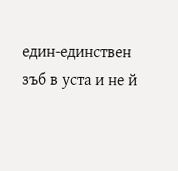един-единствен зъб в уста и не й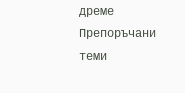дреме
Препоръчани теми